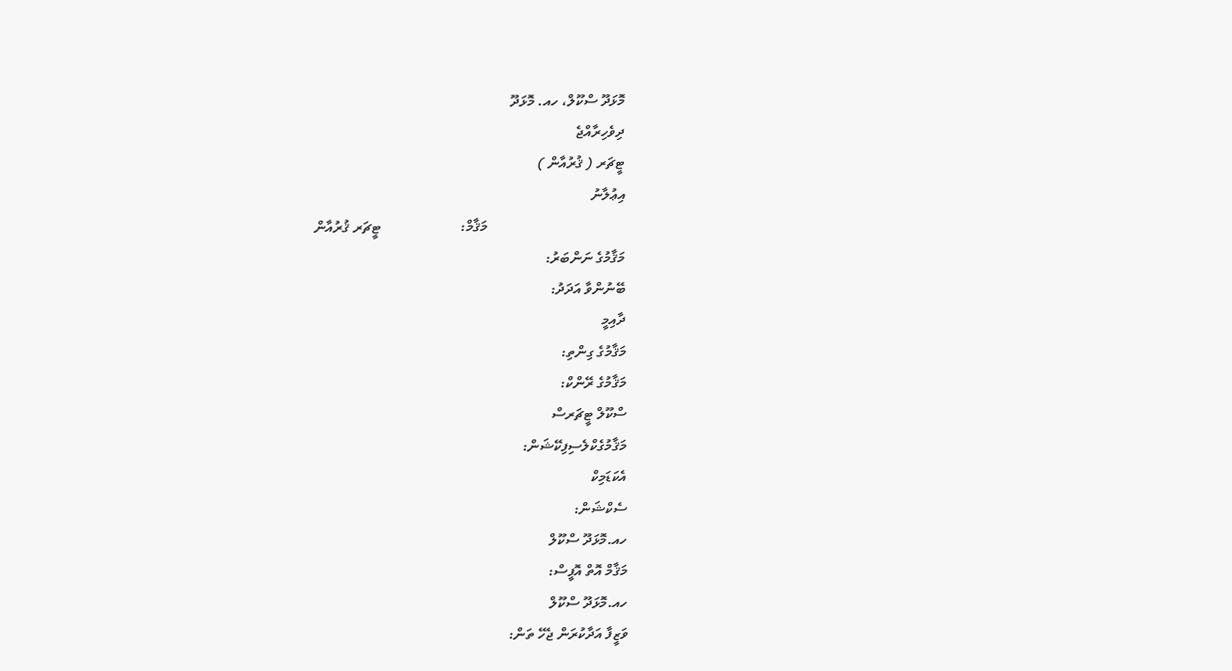މޮޅަދޫ ސްކޫލް، ހއ. މޮޅަދޫ
ދިވެހިރާއްޖެ
ޓީޗަރ ( ޤުރުއާން )
އިޢުލާނު
                                      މަޤާމް:                      ޓީޗަރ ޤުރުއާން
މަޤާމުގެ ނަންބަރު:
ބޭނުންވާ އަދަދު:
ދާއިމީ
މަޤާމުގެ ގިންތި:
މަޤާމުގެ ރޭންކް:
ސްކޫލް ޓީޗަރސް
މަޤާމުގެކްލެސިފިކޭޝަން:
އެކަޑަމިކް
ސެކްޝަން:
ހއ.މޮޅަދޫ ސްކޫލް
މަޤާމް އޮތް އޮފީސް:
ހއ.މޮޅަދޫ ސްކޫލް
ވަޒީފާ އަދާކުރަން ޖެހޭ ތަން: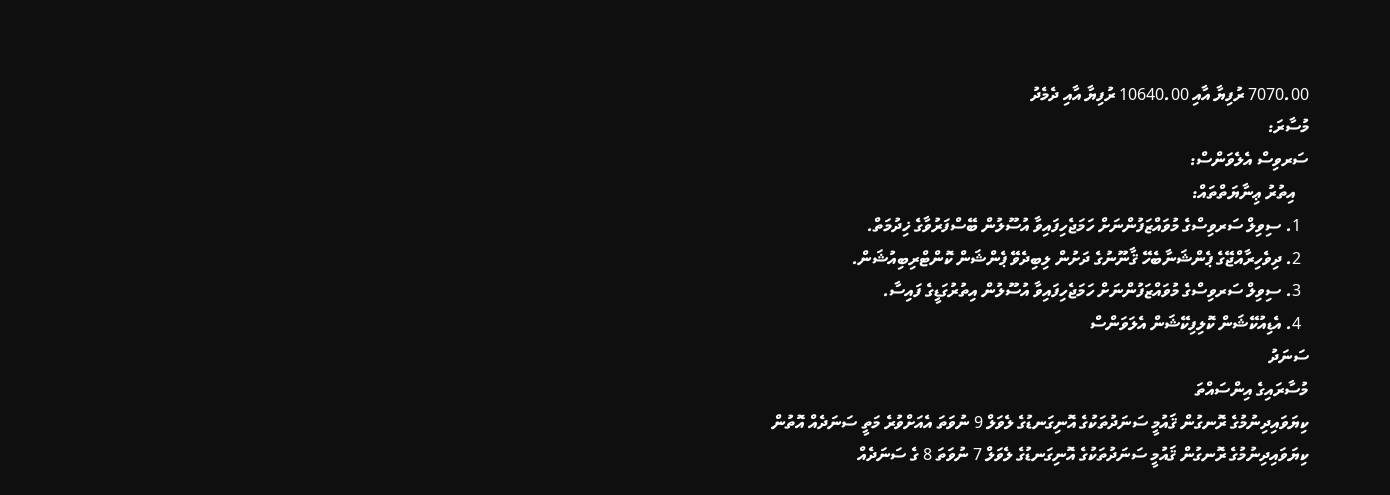7070.00 ރުފިޔާ އާއި 10640.00 ރުފިޔާ އާއި ދެމެދު
މުސާރަ:
ސަރވިސް އެލެވަންސް:
   އިތުރު ޢިނާޔަތްތައް:
  1. ސިވިލް ސަރވިސްގެ މުވައްޒަފުންނަށް ހަމަޖެހިފައިވާ އުސޫލުން ބޭސްފަރުވާގެ ޚިދުމަތް.
  2. ދިވެހިރާއްޖޭގެ ޕެންޝަނާބެހޭ ޤާނޫނުގެ ދަށުން ލިބިދެވޭ ޕެންޝަން ކޮންޓްރިބިއުޝަން.
  3. ސިވިލް ސަރވިސްގެ މުވައްޒަފުންނަށް ހަމަޖެހިފައިވާ އުސޫލުން އިތުރުގަޑީގެ ފައިސާ.
  4. އެޑިއުކޭޝަން ކޮލިފިކޭޝަން އެލަވަންސް
ސަނަދު
މުސާރައިގެ އިންސައްތަ
ކިޔަވައިދިނުމުގެ ރޮނގުން ޤައުމީ ސަނަދުތަކުގެ އޮނިގަނޑުގެ ލެވަލް 9 ނުވަތަ އެއަށްވުރެ މަތީ ސަނަދެއް އޮތުން
ކިޔަވައިދިނުމުގެ ރޮނގުން ޤައުމީ ސަނަދުތަކުގެ އޮނިގަނޑުގެ ލެވަލް 7 ނުވަތަ 8 ގެ ސަނަދެއް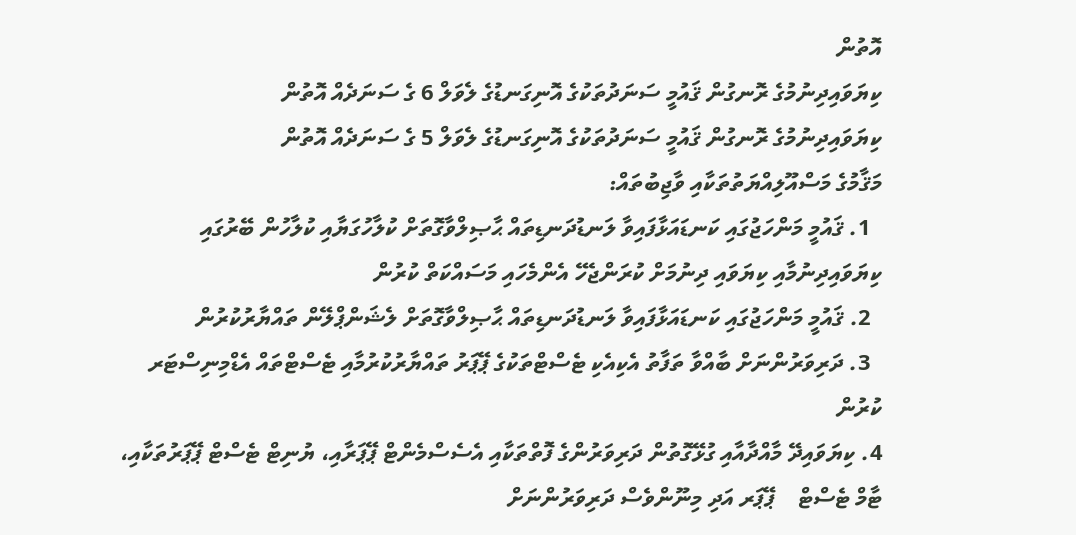އޮތުން
ކިޔަވައިދިނުމުގެ ރޮނގުން ޤައުމީ ސަނަދުތަކުގެ އޮނިގަނޑުގެ ލެވަލް 6 ގެ ސަނަދެއް އޮތުން
ކިޔަވައިދިނުމުގެ ރޮނގުން ޤައުމީ ސަނަދުތަކުގެ އޮނިގަނޑުގެ ލެވަލް 5 ގެ ސަނަދެއް އޮތުން
މަޤާމުގެ މަސްއޫލިއްޔަތުތަކާއި ވާޖިބުތައް:
  1. ޤައުމީ މަންހަޖުގައި ކަނޑައަޅާފައިވާ ލަނޑުދަނޑިތައް ޙާޞިލްވާގޮތަށް ކުލާހުގަޔާއި ކުލާހުން ބޭރުގައި ކިޔަވައިދިނުމާއި ކިޔަވައި ދިނުމަށް ކުރަންޖެހޭ އެންމެހައި މަސައްކަތް ކުރުން
  2. ޤައުމީ މަންހަޖުގައި ކަނޑައަޅާފައިވާ ލަނޑުދަނޑިތައް ޙާޞިލްވާގޮތަށް ލެޝަންޕްލޭން ތައްޔާރުކުރުން
  3. ދަރިވަރުންނަށް ބާއްވާ ތަފާތު އެކިއެކި ޓެސްޓްތަކުގެ ޕޭޕަރު ތައްޔާރުކުރުމާއި ޓެސްޓްތައް އެޑްމިނިސްޓަރ ކުރުން
4. ކިޔަވައިދޭ މާއްދާއާއި ގުޅޭގޮތުން ދަރިވަރުންގެ ފޮތްތަކާއި އެސެސްމެންޓް ޕޭޕަރާއި، ޔުނިޓް ޓެސްޓް ޕޭޕަރުތަކާއި، ޓާމް ޓެސްޓް    ޕޭޕަރ އަދި މިނޫންވެސް ދަރިވަރުންނަށް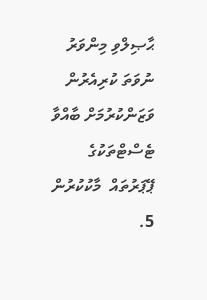ޙާޞިލްވި މިންވަރު ނުވަތަ ކުރިއެރުން ވަޒަންކުރުމަށް ބާއްވާ ޓެސްޓްތަކުގެ ޕޭޕަރުތައް  މާކުކުރުން
5.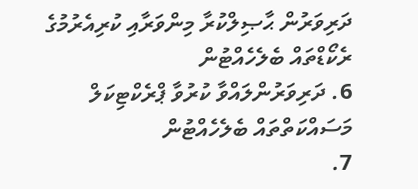ދަރިވަރުން ޙާޞިލްކުރާ މިންވަރާއި ކުރިއެރުމުގެ ރެކޯޑްތައް ބެލެހެއްޓުން
6. ދަރިވަރުންލައްވާ ކުރުވާ ޕްރެކްޓިކަލް މަސައްކަތްތައް ބެލެހެއްޓުން
7.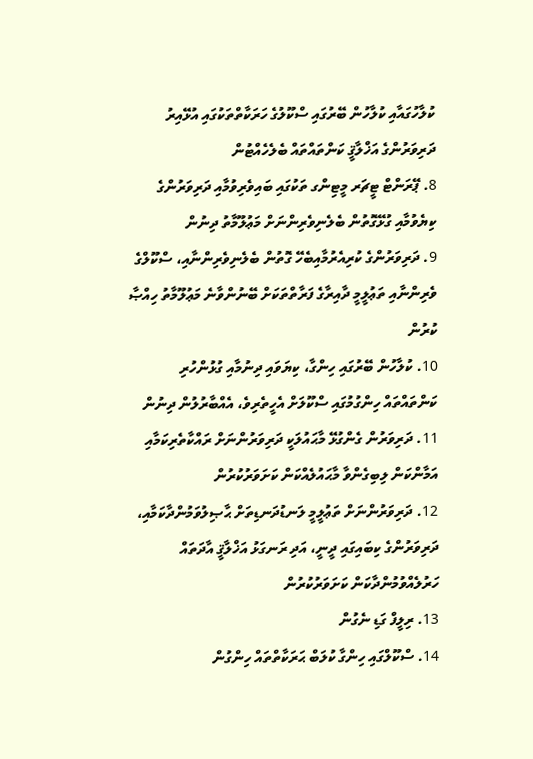ކުލާހުގައާއި ކުލާހުން ބޭރުގައި ސްކޫލުގެ ހަރަކާތްތަކުގައި އުޅޭއިރު ދަރިވަރުންގެ އަޚްލާޤީ ކަންތައްތައް ބެލެހެއްޓުން
8. ޕޭރަންޓް ޓީޗަރ މީޓިންގ ތަކުގައި ބައިވެރިވުމާއި ދަރިވަރުންގެ ކިޔެވުމާއި ގުޅޭގޮތުން ބެލެނިވެރިންނަށް މަޢުލޫމާތު ދިނުން
9. ދަރިވަރުންގެ ކުރިއެރުމާއިބެހޭ ގޮތުން ބެލެނިވެރިންނާއި، ސްކޫލްގެ ވެރިންނާއި ތަޢުލީމީ ދާއިރާގެ ފަރާތްތަކަށް ބޭނުންވާނެ މަޢުލޫމާތު ހިއްޞާ ކުރުން
10. ކުލާހުން ބޭރުގައި ހިންގާ، ކިޔަވައި ދިނުމާއި ގުޅުންހުރި ކަންތައްތައް ހިންގުމުގައި ސްކޫލަށް އެހީތެރިވެ، އެއްބާރުލުން ދިނުން
11. ދަރިވަރުން ގެންގުޅޭ މާޙައުލަކީ ދަރިވަރުންނަށް ރައްކާތެރިކަމާއި އަމާންކަން ލިބިގެންވާ މާޙައުލެއްކަން ކަށަވަރުކުރުން
12. ދަރިވަރުންނަށް ތަޢުލީމީ ލަނޑުދަނޑިތަށް ޙާޞިލުވަމުންދާކަމާއި، ދަރިވަރުންގެ ކިބައިގައި ދީނީ، އަދި ރަނގަޅު އަޚްލާޤީ އާދަތައް ހަރުލެއްވުމުންދާކަން ކަށަވަރުކުރުން
13. ރިލީފް ގަޑި ނެގުން
14. ސްކޫލްގައި ހިންގާ ކުލަބް ޙަރަކާތްތައް ހިންގުން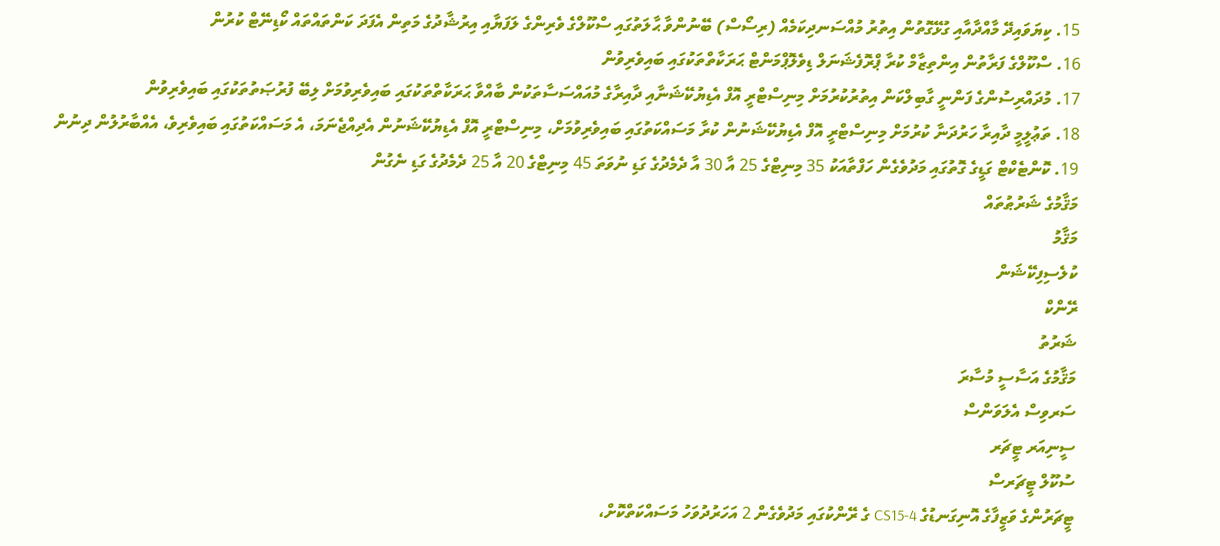15. ކިޔަވައިދޭ މާއްދާއާއި ގުޅޭގޮތުން އިތުރު މުއްސަނދިކަމެއް (ރިސޯސް) ބޭނުންވާ ޙާލަތުގައި ސްކޫލްގެ ވެރިންގެ ލަފަޔާއި އިރުޝާދުގެ މަތިން އެފަދަ ކަންތައްތައް ކޯޑިނޭޓް ކުރުން
16. ސްކޫލްގެ ފަރާތުން އިންތިޒާމް ކުރާ ޕްރޮފެޝަނަލް ޑިވެލޮޕްމަންޓް ޙަރަކާތްތަކުގައި ބައިވެރިވުން
17. މުދައްރިސުންގެ ފަންނީ ގާބިލްކަން އިތުރުކުރުމަށް މިނިސްޓްރީ އޮފް އެޑިޔުކޭޝަނާއި ދާއިރާގެ މުއައްސަސާތަކުން ބާއްވާ ޙަރަކާތްތަކުގައި ބައިވެރިވުމަށް ލިބޭ ފުރުޞަތުތަކުގައި ބައިވެރިވުން
18. ތަޢުލީމީ ދާއިރާ ހަރުދަނާ ކުރުމަށް މިނިސްޓްރީ އޮފް އެޑިޔުކޭޝަނުން ކުރާ މަސައްކަތުގައި ބައިވެރިވުމަށް، މިނިސްޓްރީ އޮފް އެޑިޔުކޭޝަނުން އެދިއްޖެނަމަ، އެ މަސައްކަތުގައި ބައިވެރިވެ، އެއްބާރުލުން ދިނުން
19. ކޮންޓެކްޓް ގަޑީގެ ގޮތުގައި މަދުވެގެން ހަފްތާއަކު 35 މިނިޓްގެ 25 އާ 30 އާ ދެމެދުގެ ގަޑި ނުވަތަ 45 މިނިޓްގެ 20 އާ 25 ދެމެދުގެ ގަޑި ނެގުން
މަޤާމުގެ ޝަރުޠުތައް
މަޤާމު
ކުލެސިފިކޭޝަން
ރޭންކް
ޝަރުތު
މަޤާމުގެ އަސާސީ މުސާރަ
ސަރވިސް އެލަވަންސް
ސީނިއަރ ޓީޗަރ
ސުކޫލް ޓީޗަރސް
ޓީޗަރުންގެ ވަޒީފާގެ އޮނިގަނޑުގެ CS15-4 ގެ ރޭންކުގައި މަދުވެގެން 2 އަހަރުދުވަހު މަސައްކަތްކޮށް،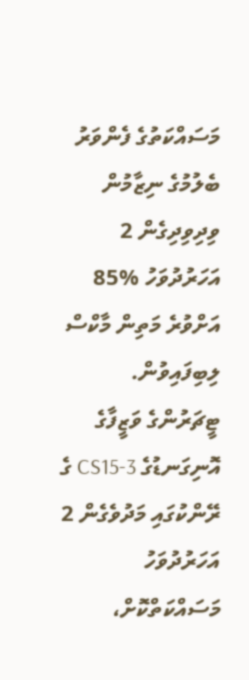މަސައްކަތުގެ ފެންވަރު ބެލުމުގެ ނިޒާމުން ވިދިވިދިގެން 2 އަހަރުދުވަހު %85 އަށްވުރެ މަތިން މާކްސް ލިބިފައިވުން.
ޓީޗަރުންގެ ވަޒީފާގެ އޮނިގަނޑުގެ CS15-3 ގެ ރޭންކުގައި މަދުވެގެން 2 އަހަރުދުވަހު މަސައްކަތްކޮށް،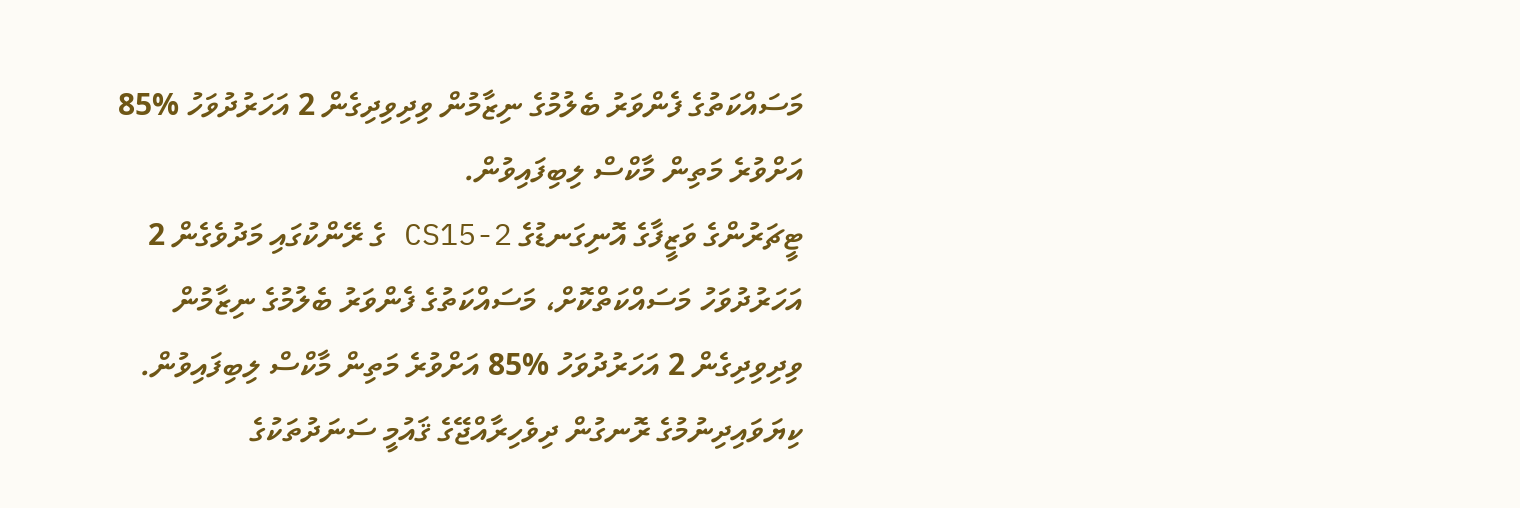މަސައްކަތުގެ ފެންވަރު ބެލުމުގެ ނިޒާމުން ވިދިވިދިގެން 2 އަހަރުދުވަހު %85 އަށްވުރެ މަތިން މާކްސް ލިބިފައިވުން.
ޓީޗަރުންގެ ވަޒީފާގެ އޮނިގަނޑުގެ CS15-2 ގެ ރޭންކުގައި މަދުވެގެން 2 އަހަރުދުވަހު މަސައްކަތްކޮށް، މަސައްކަތުގެ ފެންވަރު ބެލުމުގެ ނިޒާމުން ވިދިވިދިގެން 2 އަހަރުދުވަހު %85 އަށްވުރެ މަތިން މާކްސް ލިބިފައިވުން.
ކިޔަވައިދިނުމުގެ ރޮނގުން ދިވެހިރާއްޖޭގެ ޤައުމީ ސަނަދުތަކުގެ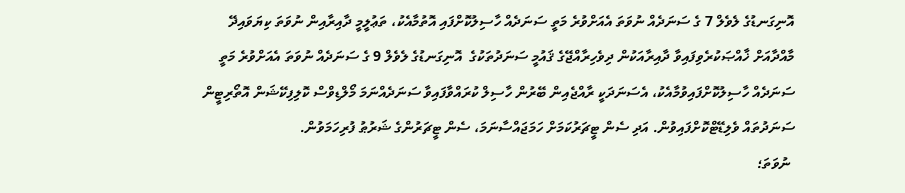އޮނިގަނޑުގެ ލެވެލް 7 ގެ ސަނަދެއް ނުވަތަ އެއަށްވުރެ މަތީ ސަނަދެއް ހާސިލުކޮށްފައި އޮތުމާއެކު، ތަޢުލީމީ ދާއިރާއިން ނުވަތަ ކިޔަވައިދޭ މާއްދާއަށް ޚާއްޞަކުރެވިފައިވާ ދާއިރާއަކުން ދިވެހިރާއްޖޭގެ ޤައުމީ ސަނަދުތަކުގެ  އޮނިގަނޑުގެ ލެވެލް 9 ގެ ސަނަދެއް ނުވަތަ އެއަށްވުރެ މަތީ ސަނަދެއް ހާސިލުކޮށްފައިވުމާއެކު، އެސަނަދަކީ ރާއްޖެއިން ބޭރުން ހާސިލް ކުރައްވާފައިވާ ސަނަދެއްނަމަ މޯލްޑިވްސް ކޮލިފިކޭޝަން އޮތޯރިޓީން ސަނަދުތައް ވެލިޑޭޓްކޮށްފައިވުން. އަދި ސެން ޓީޗަރުކަމަށް ހަމަޖައްސާނަމަ، ސެން ޓީޗަރުންގެ ޝަރުޠު ފުރިހަމަވުން.
 ނުވަތަ؛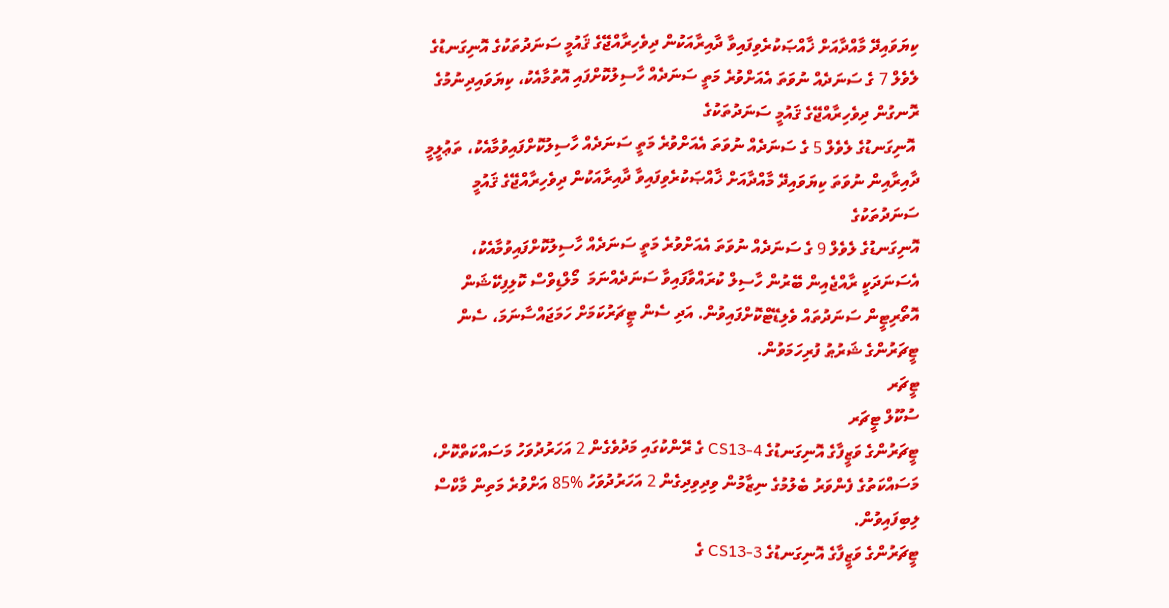ކިޔަވައިދޭ މާއްދާއަށް ޚާއްޞަކުރެވިފައިވާ ދާއިރާއަކުން ދިވެހިރާއްޖޭގެ ޤައުމީ ސަނަދުތަކުގެ އޮނިގަނޑުގެ ލެވެލް 7 ގެ ސަނަދެއް ނުވަތަ އެއަށްވުރެ މަތީ ސަނަދެއް ހާސިލުކޮށްފައި އޮތުމާއެކު، ކިޔަވައިދިނުމުގެ ރޮނގުން ދިވެހިރާއްޖޭގެ ޤައުމީ ސަނަދުތަކުގެ
 އޮނިގަނޑުގެ ލެވެލް 5 ގެ ސަނަދެއް ނުވަތަ އެއަށްވުރެ މަތީ ސަނަދެއް ހާސިލުކޮށްފައިވުމާއެކު، ތަޢުލީމީ ދާއިރާއިން ނުވަތަ ކިޔަވައިދޭ މާއްދާއަށް ޚާއްޞަކުރެވިފައިވާ ދާއިރާއަކުން ދިވެހިރާއްޖޭގެ ޤައުމީ ސަނަދުތަކުގެ
އޮނިގަނޑުގެ ލެވެލް 9 ގެ ސަނަދެއް ނުވަތަ އެއަށްވުރެ މަތީ ސަނަދެއް ހާސިލުކޮށްފައިވުމާއެކު، އެސަނަދަކީ ރާއްޖެއިން ބޭރުން ހާސިލް ކުރައްވާފައިވާ ސަނަދެއްނަމަ  މޯލްޑިވްސް ކޮލިފިކޭޝަން އޮތޯރިޓީން ސަނަދުތައް ވެލިޑޭޓްކޮށްފައިވުން. އަދި ސެން ޓީޗަރުކަމަށް ހަމަޖައްސާނަމަ، ސެން ޓީޗަރުންގެ ޝަރުޠު ފުރިހަމަވުން.
ޓީޗަރ
ސުކޫލް ޓީޗަރ
ޓީޗަރުންގެ ވަޒީފާގެ އޮނިގަނޑުގެ CS13-4 ގެ ރޭންކުގައި މަދުވެގެން 2 އަހަރުދުވަހު މަސައްކަތްކޮށް، މަސައްކަތުގެ ފެންވަރު ބެލުމުގެ ނިޒާމުން ވިދިވިދިގެން 2 އަހަރުދުވަހު %85 އަށްވުރެ މަތިން މާކްސް ލިބިފައިވުން.
ޓީޗަރުންގެ ވަޒީފާގެ އޮނިގަނޑުގެ CS13-3 ގެ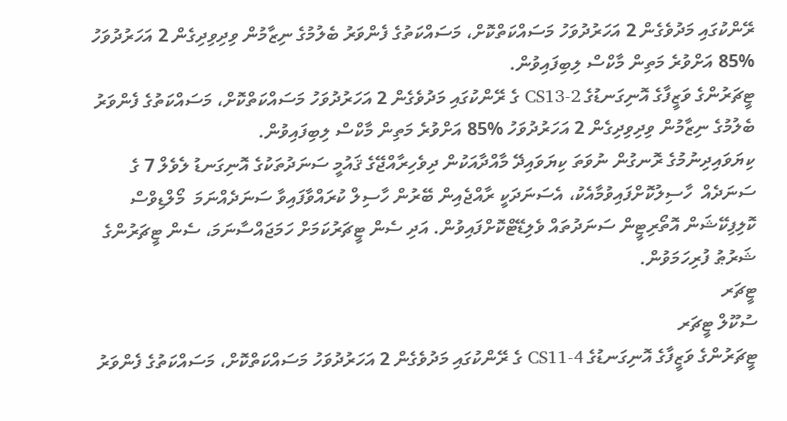ރޭންކުގައި މަދުވެގެން 2 އަހަރުދުވަހު މަސައްކަތްކޮށް، މަސައްކަތުގެ ފެންވަރު ބެލުމުގެ ނިޒާމުން ވިދިވިދިގެން 2 އަހަރުދުވަހު %85 އަށްވުރެ މަތިން މާކްސް ލިބިފައިވުން.
ޓީޗަރުންގެ ވަޒީފާގެ އޮނިގަނޑުގެ CS13-2 ގެ ރޭންކުގައި މަދުވެގެން 2 އަހަރުދުވަހު މަސައްކަތްކޮށް، މަސައްކަތުގެ ފެންވަރު ބެލުމުގެ ނިޒާމުން ވިދިވިދިގެން 2 އަހަރުދުވަހު %85 އަށްވުރެ މަތިން މާކްސް ލިބިފައިވުން.
ކިޔަވައިދިނުމުގެ ރޮނގުން ނުވަތަ ކިޔަވައިދޭ މާއްދާއަކުން ދިވެހިރާއްޖޭގެ ޤައުމީ ސަނަދުތަކުގެ އޮނިގަނޑު ލެވެލް 7 ގެ ސަނަދެއް  ހާސިލުކޮށްފައިވުމާއެކު، އެސަނަދަކީ ރާއްޖެއިން ބޭރުން ހާސިލް ކުރައްވާފައިވާ ސަނަދެއްނަމަ  މޯލްޑިވްސް ކޮލިފިކޭޝަން އޮތޯރިޓީން ސަނަދުތައް ވެލިޑޭޓްކޮށްފައިވުން. އަދި ސެން ޓީޗަރުކަމަށް ހަމަޖައްސާނަމަ، ސެން ޓީޗަރުންގެ ޝަރުޠު ފުރިހަމަވުން.
ޓީޗަރ
ސުކޫލް ޓީޗަރ
ޓީޗަރުންގެ ވަޒީފާގެ އޮނިގަނޑުގެ CS11-4 ގެ ރޭންކުގައި މަދުވެގެން 2 އަހަރުދުވަހު މަސައްކަތްކޮށް، މަސައްކަތުގެ ފެންވަރު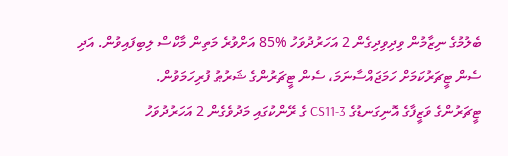ބެލުމުގެ ނިޒާމުން ވިދިވިދިގެން 2 އަހަރުދުވަހު %85 އަށްވުރެ މަތިން މާކްސް ލިބިފައިވުން. އަދި ސެން ޓީޗަރުކަމަށް ހަމަޖައްސާނަމަ، ސެން ޓީޗަރުންގެ ޝަރުޠު ފުރިހަމަވުން.
ޓީޗަރުންގެ ވަޒީފާގެ އޮނިގަނޑުގެ CS11-3 ގެ ރޭންކުގައި މަދުވެގެން 2 އަހަރުދުވަހު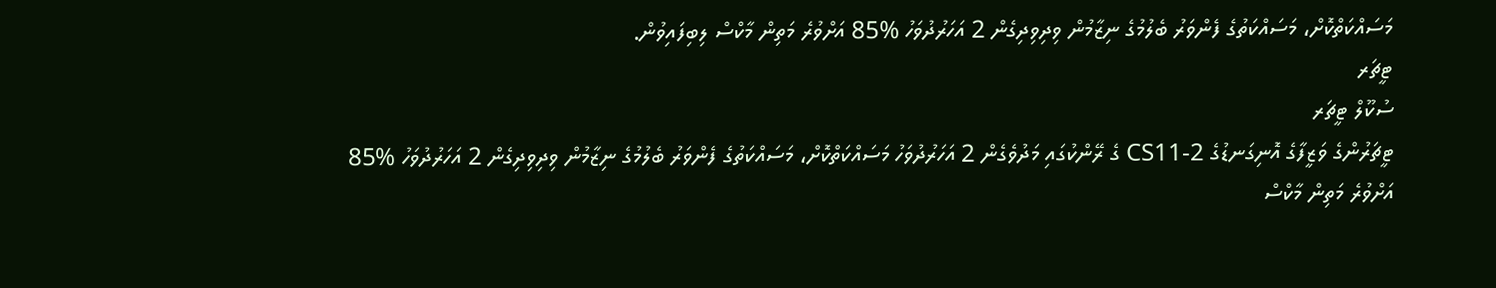މަސައްކަތްކޮށް، މަސައްކަތުގެ ފެންވަރު ބެލުމުގެ ނިޒާމުން ވިދިވިދިގެން 2 އަހަރުދުވަހު %85 އަށްވުރެ މަތިން މާކްސް ލިބިފައިވުން.
ޓީޗަރ
ސުކޫލް ޓީޗަރ
ޓީޗަރުންގެ ވަޒީފާގެ އޮނިގަނޑުގެ 2-CS11 ގެ ރޭންކުގައި މަދުވެގެން 2 އަހަރުދުވަހު މަސައްކަތްކޮށް، މަސައްކަތުގެ ފެންވަރު ބެލުމުގެ ނިޒާމުން ވިދިވިދިގެން 2 އަހަރުދުވަހު %85 އަށްވުރެ މަތިން މާކްސް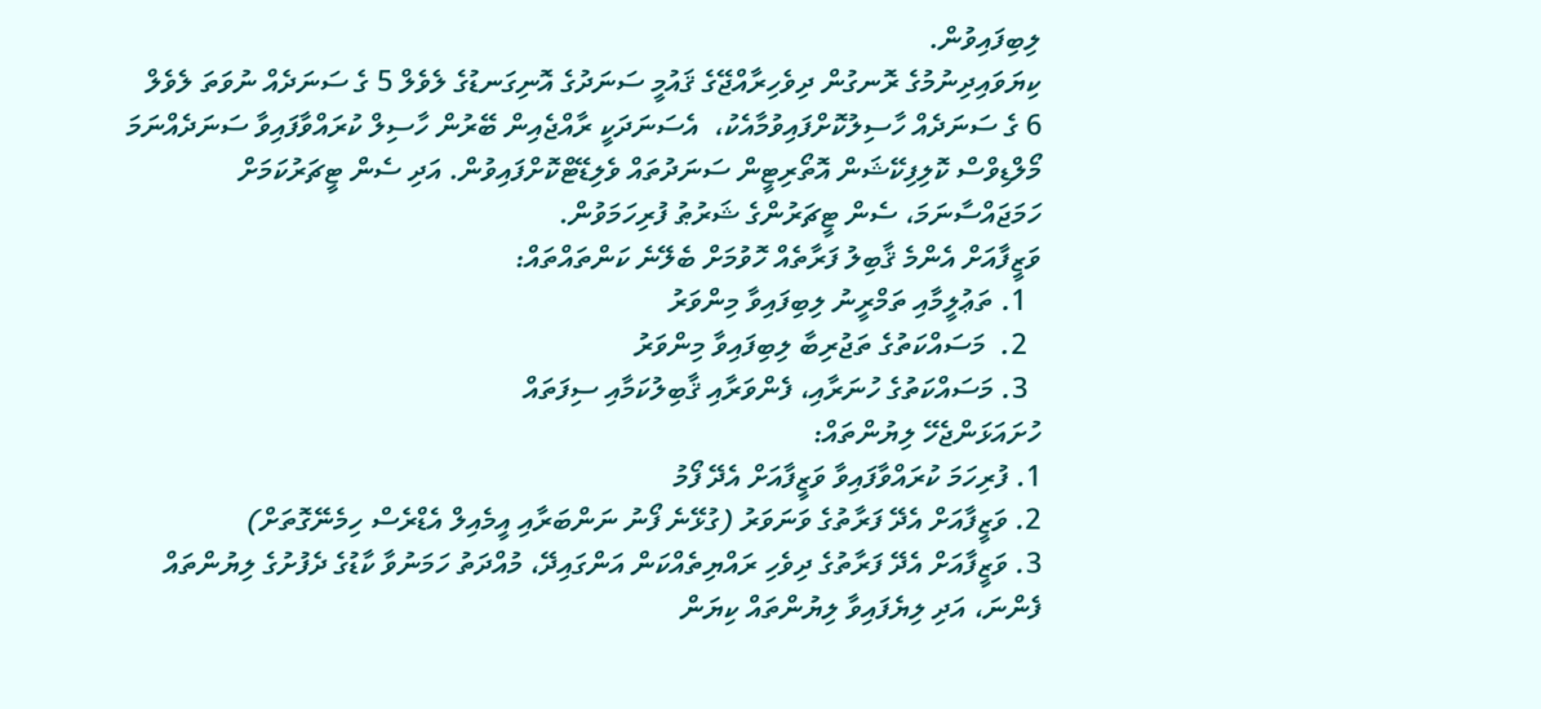ލިބިފައިވުން.
ކިޔަވައިދިނުމުގެ ރޮނގުން ދިވެހިރާއްޖޭގެ ޤައުމީ ސަނަދުގެ އޮނިގަނޑުގެ ލެވެލް 5 ގެ ސަނަދެއް ނުވަތަ ލެވެލް 6 ގެ ސަނަދެއް ހާސިލުކޮށްފައިވުމާއެކު،  އެސަނަދަކީ ރާއްޖެއިން ބޭރުން ހާސިލް ކުރައްވާފައިވާ ސަނަދެއްނަމަ މޯލްޑިވްސް ކޮލިފިކޭޝަން އޮތޯރިޓީން ސަނަދުތައް ވެލިޑޭޓްކޮށްފައިވުން. އަދި ސެން ޓީޗަރުކަމަށް ހަމަޖައްސާނަމަ، ސެން ޓީޗަރުންގެ ޝަރުޠު ފުރިހަމަވުން.
ވަޒީފާއަށް އެންމެ ޤާބިލު ފަރާތެއް ހޮވުމަށް ބެލޭނެ ކަންތައްތައް:
  1. ތަޢުލީމާއި ތަމްރީނު ލިބިފައިވާ މިންވަރު
  2.  މަސައްކަތުގެ ތަޖުރިބާ ލިބިފައިވާ މިންވަރު
  3. މަސައްކަތުގެ ހުނަރާއި، ފެންވަރާއި ޤާބިލުކަމާއި ސިފަތައް
ހުށައަޅަންޖެހޭ ލިޔުންތައް:
1. ފުރިހަމަ ކުރައްވާފައިވާ ވަޒީފާއަށް އެދޭ ފޯމު
2. ވަޒީފާއަށް އެދޭ ފަރާތުގެ ވަނަވަރު (ގުޅޭނެ ފޯނު ނަންބަރާއި އީމެއިލް އެޑްރެސް ހިމެނޭގޮތަށް)
3. ވަޒީފާއަށް އެދޭ ފަރާތުގެ ދިވެހި ރައްޔިތެއްކަން އަންގައިދޭ، މުއްދަތު ހަމަނުވާ ކާޑުގެ ދެފުށުގެ ލިޔުންތައް ފެންނަ، އަދި ލިޔެފައިވާ ލިޔުންތައް ކިޔަން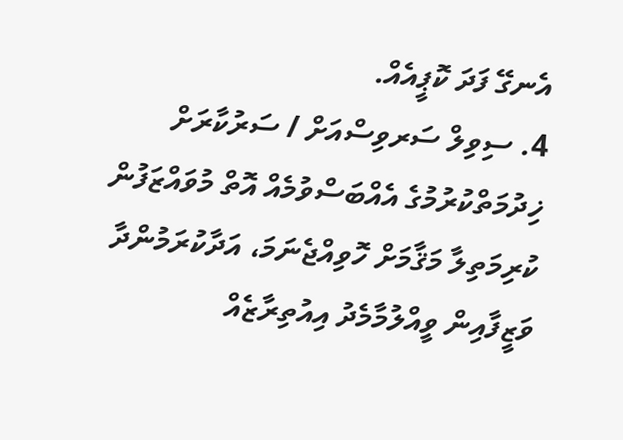އެނގޭ ފަދަ ކޮޕީއެއް.
4. ސިވިލް ސަރވިސްއަށް / ސަރުކާރަށް ޚިދުމަތްކުރުމުގެ އެއްބަސްވުމެއް އޮތް މުވައްޒަފުން ކުރިމަތިލާ މަޤާމަށް ހޮވިއްޖެނަމަ، އަދާކުރަމުންދާ ވަޒީފާއިން ވީއްލުމާމެދު އިއުތިރާޒެއް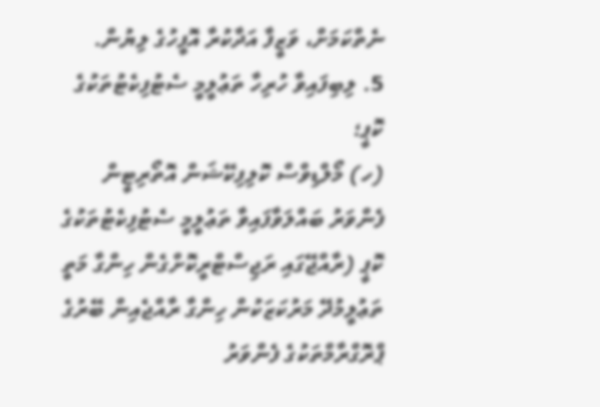ނެތްކަމަށް، ވަޒީފާ އަދާކުރާ އޮފީހުގެ ލިޔުން.
5. ލިބިފައިވާ ހުރިހާ ތަޢުލީމީ ސެޓުފިކެޓުތަކުގެ ކޮޕީ؛
(ހ) މޯލްޑިވްސް ކޮލިފިކޭޝަން އޮތޯރިޓީން ފެންވަރު ބައްލަވާފައިވާ ތަޢުލީމީ ސެޓުފިކެޓުތަކުގެ ކޮޕީ (ރާއްޖޭގައި ރަޖިސްޓްރީކޮށްގެން ހިންގާ މަތީ ތަޢުލީމުދޭ މަރުކަޒަކުން ހިންގާ ރާއްޖެއިން ބޭރުގެ ޕްރޮގްރާމްތަކުގެ ފެންވަރު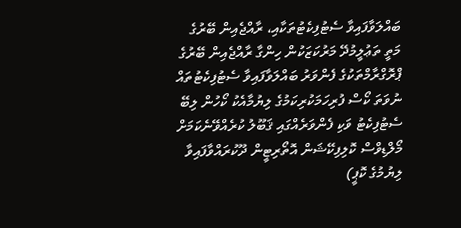ބައްލަވާފައިވާ ސެޓުފިކެޓުތަކާއި، ރާއްޖެއިން ބޭރުގެ މަތީ ތަޢުލީމުދޭ މަރުކަޒަކުން ހިންގާ ރާއްޖެއިން ބޭރުގެ ޕްރޮގްރާމްތަކުގެ ފެންވަރު ބައްލަވާފައިވާ ސެޓުފިކެޓުތައް ނުވަތަ ކޯސް ފުރިހަމަކުރިކަމުގެ ލިޔުމާއެކު ކޯހުން ލިބޭ ސެޓުފިކެޓު ވަކި ފެންވަރެއްގައި ޤަބޫލު ކުރެއްވޭނެކަމަށް މޯލްޑިވްސް ކޮލިފިކޭޝަން އޮތޯރިޓީން ދޫކުރައްވާފައިވާ ލިޔުމުގެ ކޮޕީ)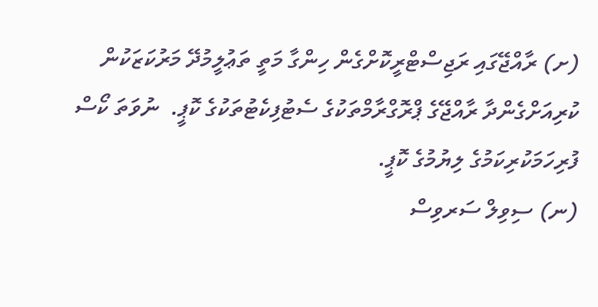(ށ) ރާއްޖޭގައި ރަޖިސްޓްރީކޮށްގެން ހިންގާ މަތީ ތަޢުލީމުދޭ މަރުކަޒަކުން ކުރިއަށްގެންދާ ރާއްޖޭގެ ޕްރޮގްރާމްތަކުގެ ސެޓުފިކެޓުތަކުގެ ކޮޕީ.  ނުވަތަ ކޯސް ފުރިހަމަކުރިކަމުގެ ލިޔުމުގެ ކޮޕީ.
(ނ) ސިވިލް ސަރވިސް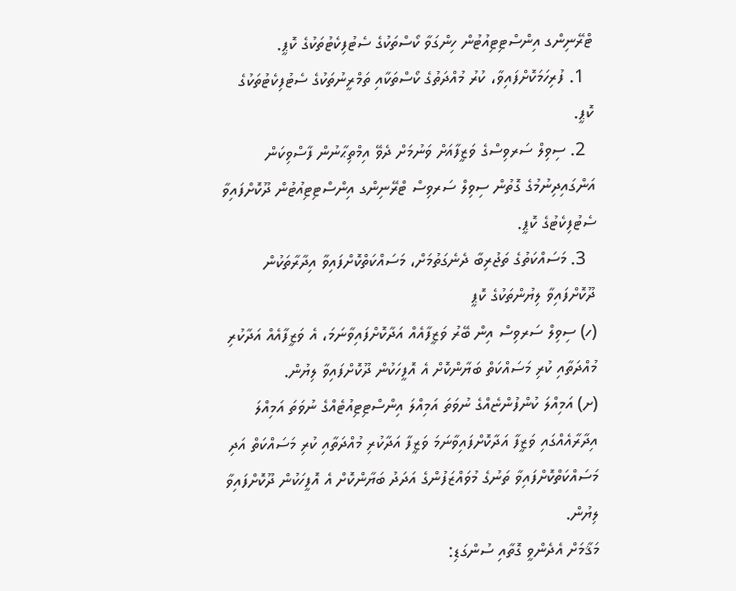ޓްރޭނިންގ އިންސްޓިޓިއުޓުން ހިންގަވާ ކޯސްތަކުގެ ސެޓުފިކެޓުތަކުގެ ކޮޕީ.
  1. ފުރިހަމަކޮށްފައިވާ، ކުރު މުއްދަތުގެ ކޯސްތަކާއި ތަމްރީނުތަކުގެ ސެޓުފިކެޓުތަކުގެ ކޮޕީ.
  2. ސިވިލް ސަރވިސްގެ ވަޒީފާއަށް ވަނުމަށް ދެވޭ އިމްތިޙާނުން ފާސްވިކަން އަންގައިދިނުމުގެ ގޮތުން ސިވިލް ސަރވިސް ޓްރޭނިންގ އިންސްޓިޓިއުޓުން ދޫކޮށްފައިވާ ސެޓުފިކެޓުގެ ކޮޕީ.
  3. މަސައްކަތުގެ ތަޖުރިބާ ދެނެގަތުމަށް، މަސައްކަތްކޮށްފައިވާ އިދާރާތަކުން ދޫކޮށްފައިވާ ލިޔުންތަކުގެ ކޮޕީ
(ހ) ސިވިލް ސަރވިސް އިން ބޭރު ވަޒީފާއެއް އަދާކޮށްފައިވާނަމަ، އެ ވަޒީފާއެއް އަދާކުރި މުއްދަތާއި ކުރި މަސައްކަތް ބަޔާންކޮށް އެ އޮފީހަކުން ދޫކޮށްފައިވާ ލިޔުން.
(ށ) އަމިއްލަ ކުންފުންޏެއްގެ ނުވަތަ އަމިއްލަ އިންސްޓިޓިއުޓެއްގެ ނުވަތަ އަމިއްލަ އިދާރާއެއްގައި ވަޒީފާ އަދާކޮށްފައިވާނަމަ ވަޒީފާ އަދާކުރި މުއްދަތާއި ކުރި މަސައްކަތް އަދި މަސައްކަތްކޮށްފައިވާ ތަނުގެ މުވައްޒަފުންގެ އަދަދު ބަޔާންކޮށް އެ އޮފީހަކުން ދޫކޮށްފައިވާ ލިޔުން.
މަޤާމަށް އެދެންވީ ގޮތާއި ސުންގަޑި: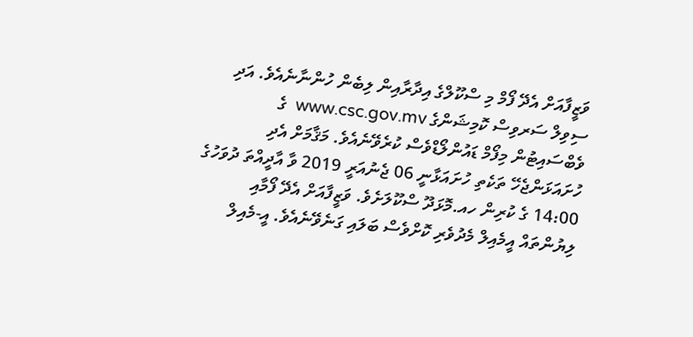ވަޒީފާއަށް އެދޭ ފޯމް މި ސްކޫލްގެ އިދާރާއިން ލިބެން ހުންނާނެއެވެ. އަދި ސިވިލް ސަރވިސް ކޮމިޝަންގެ www.csc.gov.mv  ގެ ވެބްސައިޓުން މިފޯމް ޑައުންލޯޑްވެސް ކުރެވޭނެއެވެ. މަޤާމަށް އެދި ހުށައަޅަންޖެހޭ ތަކެތި ހުށައަޅާނީ 06 ޖެނުއަރީ 2019 ވާ އާދީއްތަ ދުވަހުގެ 14:00 ގެ ކުރިން ހއ.މޮޅަދޫ ސްކޫލަށެވެ. ވަޒީފާއަށް އެދޭ ފޯމާއި ލިޔުންތައް އީމެއިލް މެދުވެރި ކޮށްވެސް ބަލައި ގަނެވޭނެއެވެ. އީ-މެއިލް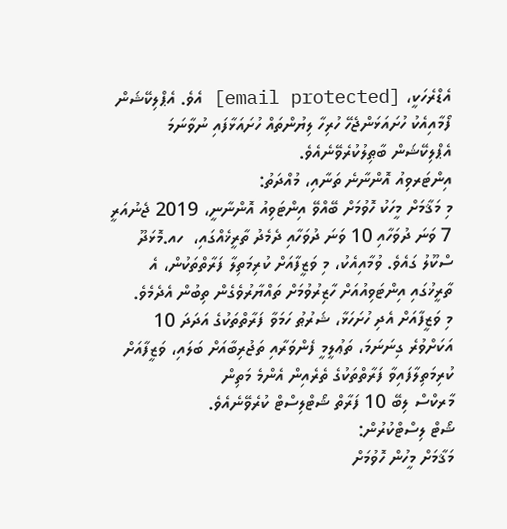އެޑްރެހަކީ، [email protected] އެވެ. އެޕްލިކޭޝަން ފޯމާއިއެކު ހުށައަޅަންޖެހޭ ހުރިހާ ލިޔުންތައް ހުށައަޅާފައި ނުވާނަމަ އެޕްލިކޭޝަން ބާޠިލުކުރެވޭނެއެވެ.
އިންޓަރވިއު އޮންނާނެ ތަނާއި، މުއްދަތު:
މި މަޤާމަށް މީހަކު ހޮވުމަށް ބޭއްވޭ އިންޓަވިއު އޮންނާނީ، 2019 ޖެނުއަރީ 7 ވަނަ ދުވަހާއި 10 ވަނަ ދުވަހާއި ދެމެދު ތާރީޚެއްގައި،  ހއ.މޮޅަދޫ ސްކޫލު ގައެވެ. ވުމާއިއެކު، މި ވަޒީފާއަށް ކުރިމަތިލާ ފަރާތްތަކުން، އެ ތާރީޚުގައި އިންޓަވިއުއަށް ހާޒިރުވުމަށް ތައްޔާރުވެގެން ތިބުން އެދެމެވެ.
މި ވަޒީފާއަށް އެދި ހުށަހަޅާ، ޝަރުޠު ހަމަވާ ފަރާތްތަކުގެ އަދަދަ 10 އަކަށްވުރެ ގިނަނަމަ، ތަޢުލީމީ ފެންވަރާއި ތަޖުރިބާއަށް ބަލައި، ވަޒީފާއަށް ކުރިމަތިލާފައިވާ ފަރާތްތަކުގެ ތެރެއިން އެންމެ މަތިން
މާރކްސް ލިބޭ 10 ފަރާތް ޝޯޓްލިސްޓް ކުރެވޭނެއެވެ.
ޝޯޓް ލިސްޓްކުރުން:
މަޤާމަށް މީހުން ހޮވުމަށް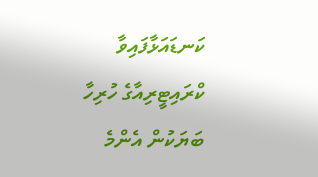ކަނޑައަޅާފައިވާ ކްރައިޓީރިއާގެ ހުރިހާ ބަޔަކުން އެންމެ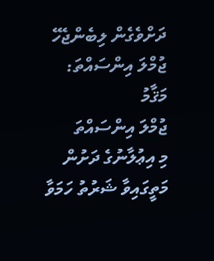ދަށްވެގެން ލިބެންޖެހޭ ޖުމްލަ އިންސައްތަ:
މަޤާމު
ޖުމްލަ އިންސައްތަ
މި އިޢުލާނުގެ ދަށުން މަތީގައިވާ ޝަރުތު ހަމަވާ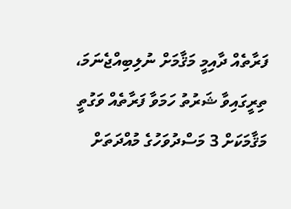ފަރާތެއް ދާއިމީ މަޤާމަށް ނުލިބިއްޖެނަމަ، ތިރީގައިވާ ޝަރުތު ހަމަވާ ފަރާތެއް ވަގުތީ މަޤާމަކަށް 3 މަސްދުވަހުގެ މުއްދަތަށް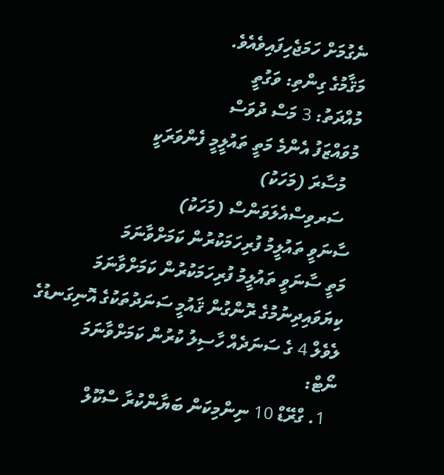ނެގުމަށް ހަމަޖެހިފައިވެއެވެ.
މަޤާމުގެ ގިންތި: ވަގުތީ
މުއްދަތު: 3 މަސް ދުވަސް
މުވައްޒަފު އެންމެ މަތީ ތައުލީމީ ފެންވަރަކީ
  މުސާރަ (މަހަކު)
  ސަރވިސްއެލަވަންސް (މަހަކު)
ސާނަވީ ތައުލީމު ފުރިހަމަކުރުން ކަމަށްވާނަމަ
މަތީ ސާނަވީ ތައުލީމު ފުރިހަމަކުރުން ކަމަށްވާނަމަ
ކިޔަވައިދިނުމުގެ ރޮންގުން ޤައުމީ ސަނަދުތަކުގެ އޮނިގަނޑުގެ ލެވެލް 4 ގެ ސަނަދެއް ހާސިލު ކުރުން ކަމަށްވާނަމަ
ނޯޓް:
  1. ގްރޭޑް 10 ނިންމިކަން ބަޔާންކުރާ ސްކޫލް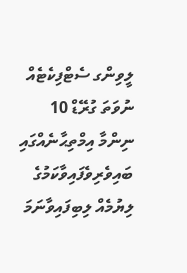ލީވިންގ ސެޓްފިކެޓެއް ނުވަތަ ގުރޭޑް 10 ނިންމާ އިމްތިޙާނެއްގައި ބައިވެރިވެފައިވާކަމުގެ ލިޔުމެއް ލިބިފައިވާނަމަ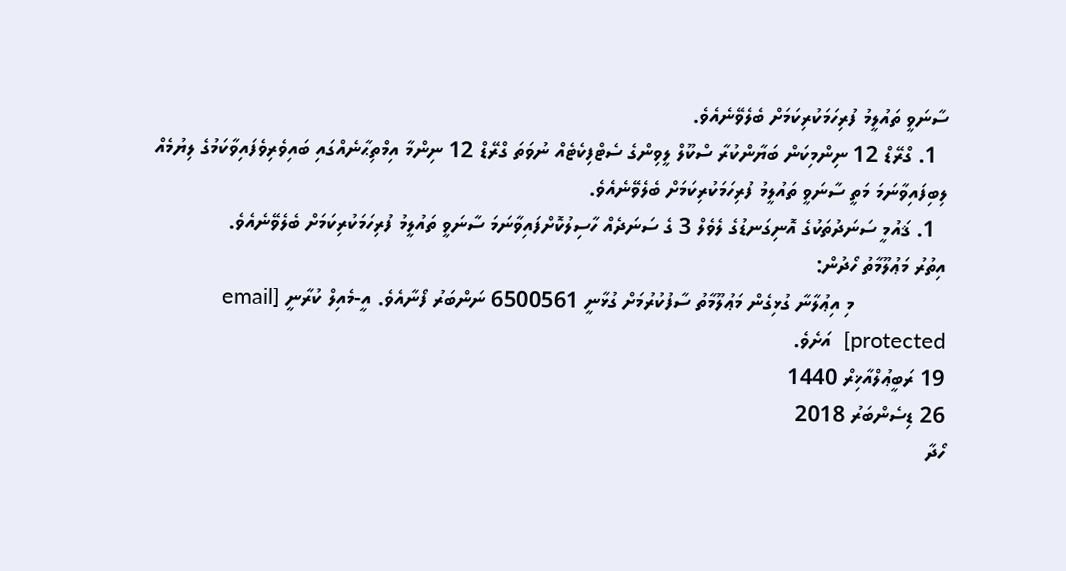ސާނަވީ ތައުލީމު ފުރިހަމަކުރިކަމަށް ބެލެވޭނެއެވެ.
  1. ގްރޭޑް 12 ނިންމިކަން ބަޔާންކުރާ ސްކޫލް ލީވިންގެ ސެޓްފިކެޓެއް ނުވަތަ ގްރޭޑް 12 ނިންމާ އިމްތިޙާނެއްގައި ބައިވެރިވެފައިވާކަމުގެ ލިޔުމެއް ލިބިފައިވާނަމަ މަތީ ސާނަވީ ތައުލީމު ފުރިހަމަކުރިކަމަށް ބެލެވޭނެއެވެ.
  1. ޤައުމީ ސަނަދުތަކުގެ އޮނިގަނޑުގެ ލެވެލް 3 ގެ ސަނަދެއް ހާސިލުކޮށްފައިވާނަމަ ސާނަވީ ތައުލީމު ފުރިހަމަކުރިކަމަށް ބެލެވޭނެއެވެ.
އިތުރު މަޢުލޫމާތު ހޯދުން:
                މި އިޢުލާނާ ގުޅިގެން މަޢުލޫމާތު ސާފުކުރުމަށް ގުޅާނީ 6500561 ނަންބަރު ފޯނާއެވެ. އީ-މެއިލް ކުރާނީ [email protected]  އަށެވެ.
19 ރަބީޢުލްއާޚިރް 1440
26 ޑިސެންބަރު 2018
ހޯދާ